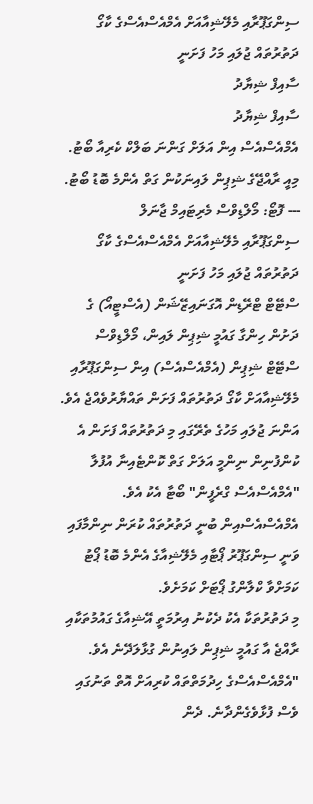ސިންގަޕޫރާއި މެލޭޝިއާއަށް އެމްއެސްއެސްގެ ކާގޯ ދަތުރުތައް ޖުލައި މަހު ފަށަނީ
ސާއިފް ޝިޔާދު
ސާއިފް ޝިޔާދު
އެމްއެސްއެސް އިން އަލަށް ގަންނަ ބަލްކް ކެރިއާ ބޯޓު. މިއީ ރާއްޖޭގެ ޝިޕިން ލައިނަކުން ގަތް އެންމެ ބޮޑު ބޯޓު. --- ފޮޓޯ: މޯލްޑިވްސް މެރިޓައިމް ޖާނަލް
ސިންގަޕޫރާއި މެލޭޝިއާއަށް އެމްއެސްއެސްގެ ކާގޯ ދަތުރުތައް ޖުލައި މަހު ފަށަނީ
ސްޓޭޓް ޓްރޭޑިން އޮގަނައިޒޭޝަން (އެސްޓީއޯ) ގެ ދަށުން ހިންގާ ގައުމީ ޝިޕިން ލައިން، މޯލްޑިވްސް ސްޓޭޓް ޝިޕިން (އެމްއެސްއެސް) އިން ސިންގަޕޫރާއި މެލޭޝިއާއަށް ކާގޯ ދަތުރުތައް ފަށަން ތައްޔާރުވެއްޖެ އެވެ.
އަންނަ ޖުލައި މަހުގެ ތެރޭގައި މި ދަތުރުތައް ފަށަން އެ ކުންފުނިން ނިންމީ އަލަށް ގަތް ކޮންޓެއިނާ އުފުލާ "އެމްއެސްއެސް ގްރެފީން" ބޯޓާ އެކު އެވެ. އެމްއެސްއެސްއިން ބުނީ ދަތުރުތައް ކުރަން ނިންމާފައި ވަނީ ސިންގަޕޫރު ޕޯޓާއި މެލޭޝިއާގެ އެންމެ ބޮޑު ޕޯޓު ކަމަށްވާ ކްލާންގު ޕޯޓަށް ކަމަށެވެ.
މި ދަތުރުތަކާ އެކު ދެކުނު އިރުމަތީ އޭޝިއާގެ ގައުމުތަކާއި ރާއްޖެ އާ ގައުމީ ޝިޕިން ލައިނުން ގުޅާލަދޭނެ އެވެ.
"އެމްއެސްއެސްގެ ހިދުމަތްތައް ކުރިއަށް އޮތް ތަނުގައި ވެސް ފުޅާވެގެންދާނެ. ދެން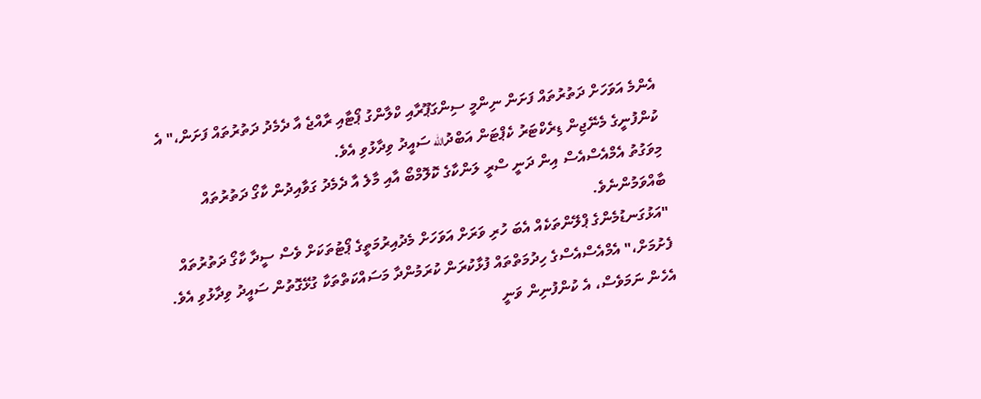އެންމެ އަވަހަށް ދަތުރުތައް ފަށަން ނިންމީ ސިންގަޕޫރާއި ކްލާންގު ޕޯޓާއި ރާއްޖެ އާ ދެމެދު ދަތުރުތައް ފަށަން،" އެ ކުންފުނީގެ މެނޭޖިން ޑިރެކްޓަރު ކެޕްޓަން އަބްދުالله ސައީދު ވިދާޅުވި އެވެ.
މިވަގުތު އެމްއެސްއެސް އިން ދަނީ ސްރީ ލަންކާގެ ކޮލޮމްބޯ އާއި މާލެ އާ ދެމެދު ގަވާއިދުން ކާގޯ ދަތުރުތައް ބާއްވަމުންނެވެ.
"އަޅުގަނޑުމެންގެ ޕްލޭންތަކެއް އެބަ ހުރި ވަރަށް އަވަހަށް މެދުއިރުމަތީގެ ޕޯޓުތަކަށް ވެސް ސީދާ ކާގޯ ދަތުރުތައް ފެށުމަށް،" އެމްއެސްއެސްގެ ހިދުމަތްތައް ފުޅާކުރަން ކުރަމުންދާ މަސައްކަތްތަކާ ގުޅޭގޮތުން ސައީދު ވިދާޅުވި އެވެ.
އެހެން ނަމަވެސް، އެ ކުންފުނިން ވަނީ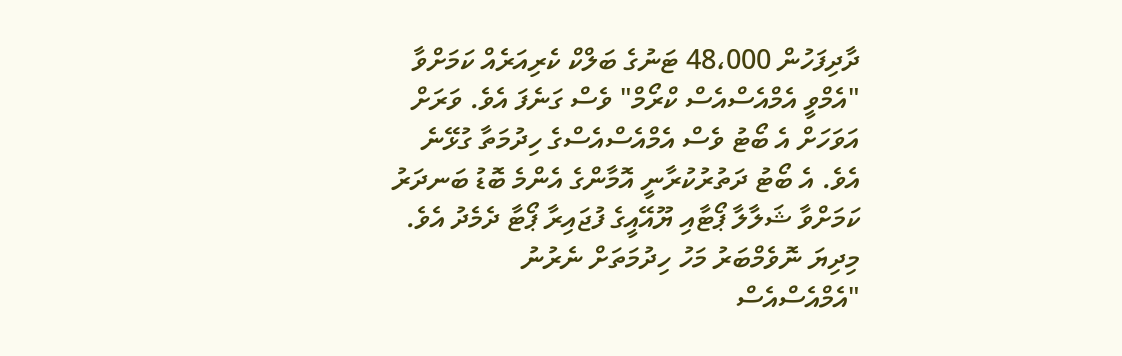ދާދިފަހުން 48،000 ޓަނުގެ ބަލްކް ކެރިއަރެއް ކަމަށްވާ "އެމްވީ އެމްއެސްއެސް ކްރޯމް" ވެސް ގަނެފަ އެވެ. ވަރަށް އަވަހަށް އެ ބޯޓު ވެސް އެމްއެސްއެސްގެ ހިދުމަތާ ގުޅޭނެ އެވެ. އެ ބޯޓު ދަތުރުކުރާނީ އޮމާންގެ އެންމެ ބޮޑު ބަނދަރު ކަމަށްވާ ޝަލާލާ ޕޯޓާއި ޔޫއޭއީގެ ފުޖައިރާ ޕޯޓާ ދެމެދު އެވެ.
މިދިޔަ ނޮވެމްބަރު މަހު ހިދުމަތަށް ނެރުނު "އެމްއެސްއެސް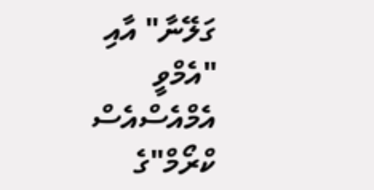ގަލޭނާ" އާއި "އެމްވީ އެމްއެސްއެސް ކްރޯމް"ގެ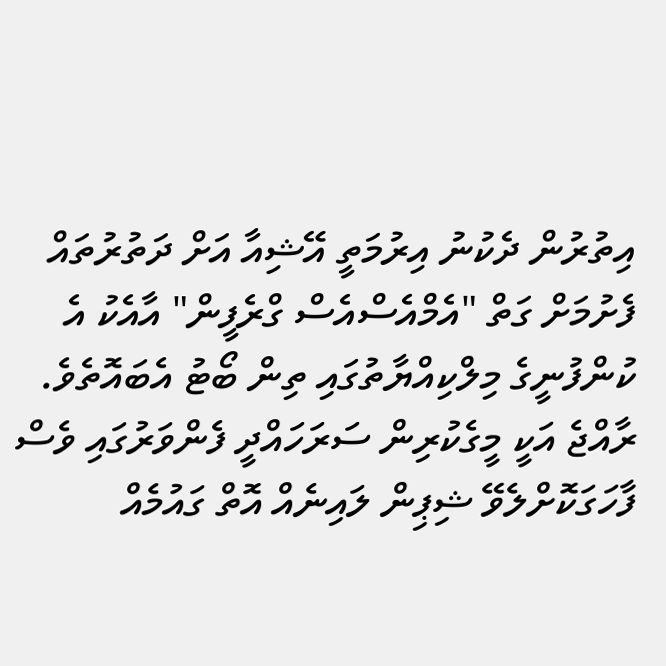އިތުރުން ދެކުނު އިރުމަތީ އޭޝިއާ އަށް ދަތުރުތައް ފެށުމަށް ގަތް "އެމްއެސްއެސް ގްރެފީން" އާއެކު އެ ކުންފުނީގެ މިލްކިއްޔާތުގައި ތިން ބޯޓު އެބައޮތެވެ.
ރާއްޖެ އަކީ މީގެކުރިން ސަރަހައްދީ ފެންވަރުގައި ވެސް ފާހަގަކޮށްލެވޭ ޝިޕިން ލައިނެއް އޮތް ގައުމެއް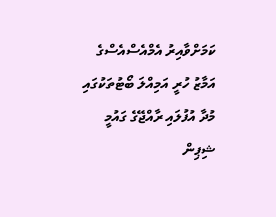ކަމަށްވާއިރު އެމްއެސްއެސްގެ އަމާޒު ހުރީ އަމިއްލަ ބޯޓުތަކުގައި މުދާ އުފުލައި ރާއްޖޭގެ ގައުމީ ޝިޕިން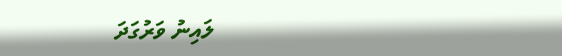ލައިނު ވަރުގަދަ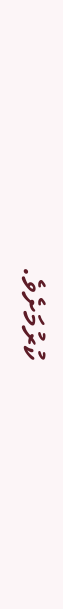ކުރުމަށެވެ.